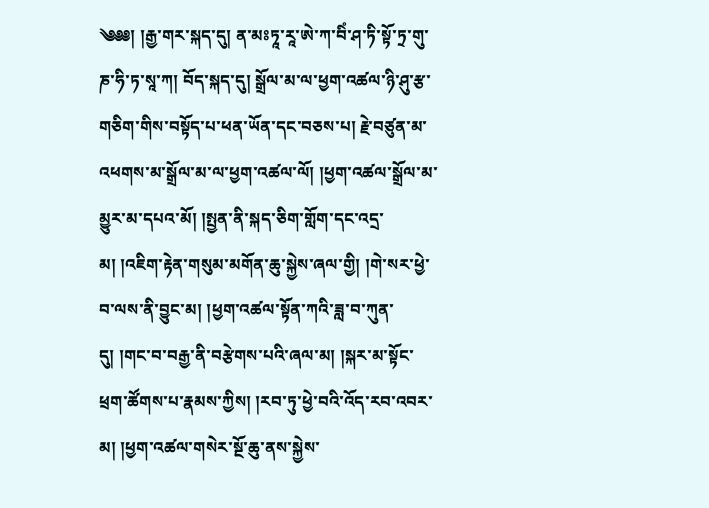༄༅༅། །རྒྱ་གར་སྐད་དུ། ན་མཿཏཱ་རཱ་ཨེ་ཀ་བིཾ་ཤ་ཏི་སྟོ་ཏྲ་གུ་ཎ་ཧི་ཏ་སཱ་ཀ། བོད་སྐད་དུ། སྒྲོལ་མ་ལ་ཕྱག་འཚལ་ཉི་ཤུ་རྩ་གཅིག་གིས་བསྟོད་པ་ཕན་ཡོན་དང་བཅས་པ། རྗེ་བཙུན་མ་འཕགས་མ་སྒྲོལ་མ་ལ་ཕྱག་འཚལ་ལོ། །ཕྱག་འཚལ་སྒྲོལ་མ་མྱུར་མ་དཔའ་མོ། །སྤྱན་ནི་སྐད་ཅིག་གློག་དང་འདྲ་མ། །འཇིག་རྟེན་གསུམ་མགོན་ཆུ་སྐྱེས་ཞལ་གྱི། །གེ་སར་ཕྱེ་བ་ལས་ནི་བྱུང་མ། །ཕྱག་འཚལ་སྟོན་ཀའི་ཟླ་བ་ཀུན་དུ། །གང་བ་བརྒྱ་ནི་བརྩེགས་པའི་ཞལ་མ། །སྐར་མ་སྟོང་ཕྲག་ཚོགས་པ་རྣམས་ཀྱིས། །རབ་ཏུ་ཕྱེ་བའི་འོད་རབ་འབར་མ། །ཕྱག་འཚལ་གསེར་སྔོ་ཆུ་ནས་སྐྱེས་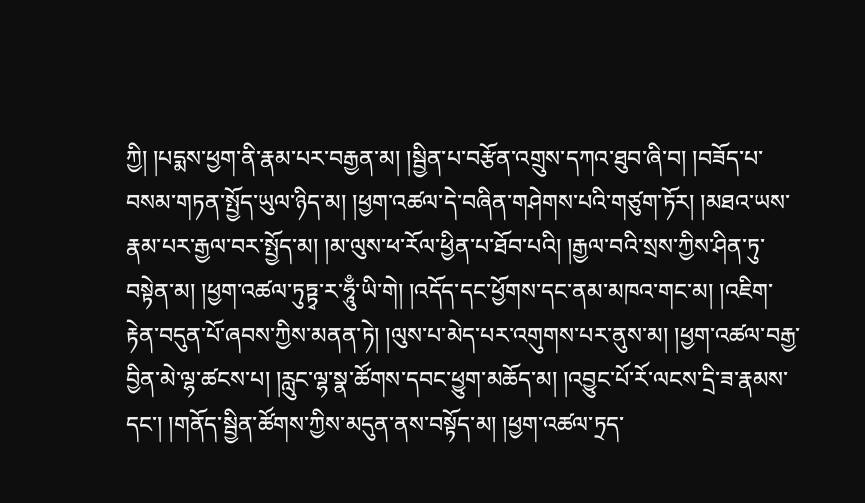ཀྱི། །པདྨས་ཕྱག་ནི་རྣམ་པར་བརྒྱན་མ། །སྦྱིན་པ་བརྩོན་འགྲུས་དཀའ་ཐུབ་ཞི་བ། །བཟོད་པ་བསམ་གཏན་སྤྱོད་ཡུལ་ཉིད་མ། །ཕྱག་འཚལ་དེ་བཞིན་གཤེགས་པའི་གཙུག་ཏོར། །མཐའ་ཡས་རྣམ་པར་རྒྱལ་བར་སྤྱོད་མ། །མ་ལུས་ཕ་རོལ་ཕྱིན་པ་ཐོབ་པའི། །རྒྱལ་བའི་སྲས་ཀྱིས་ཤིན་ཏུ་བསྟེན་མ། །ཕྱག་འཚལ་ཏུཏྟྭ་ར་ཧཱུྃ་ཡི་གེ། །འདོད་དང་ཕྱོགས་དང་ནམ་མཁའ་གང་མ། །འཇིག་རྟེན་བདུན་པོ་ཞབས་ཀྱིས་མནན་ཏེ། །ལུས་པ་མེད་པར་འགུགས་པར་ནུས་མ། །ཕྱག་འཚལ་བརྒྱ་བྱིན་མེ་ལྷ་ཚངས་པ། །རླུང་ལྷ་སྣ་ཚོགས་དབང་ཕྱུག་མཆོད་མ། །འབྱུང་པོ་རོ་ལངས་དྲི་ཟ་རྣམས་དང་། །གནོད་སྦྱིན་ཚོགས་ཀྱིས་མདུན་ནས་བསྟོད་མ། །ཕྱག་འཚལ་ཏྲད་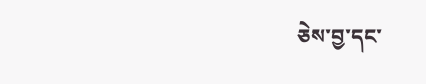ཅེས་བྱ་དང་